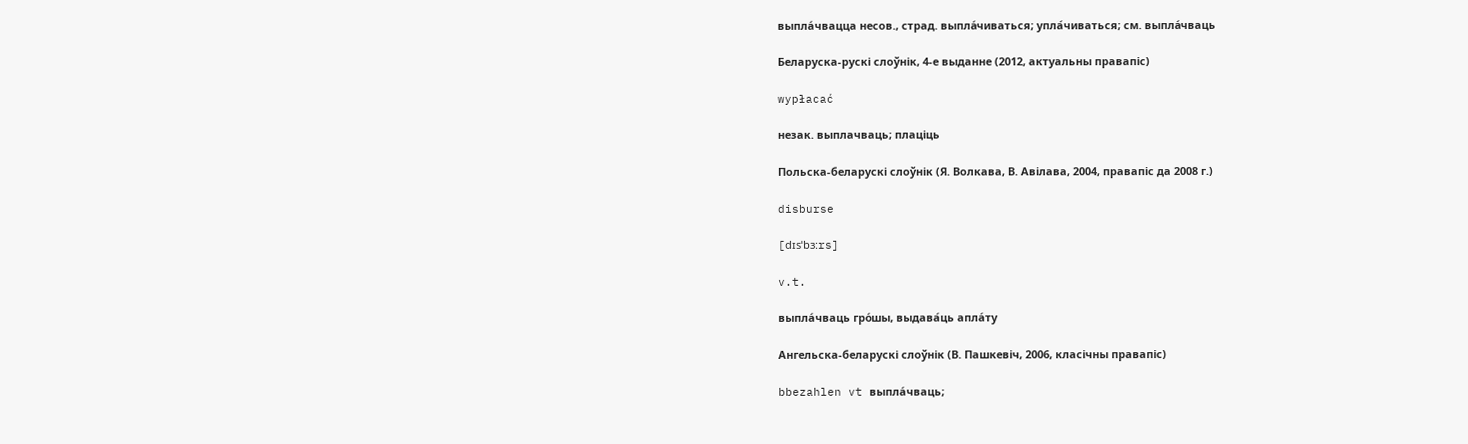выпла́чвацца несов., страд. выпла́чиваться; упла́чиваться; см. выпла́чваць

Беларуска-рускі слоўнік, 4-е выданне (2012, актуальны правапіс)

wypłacać

незак. выплачваць; плаціць

Польска-беларускі слоўнік (Я. Волкава, В. Авілава, 2004, правапіс да 2008 г.)

disburse

[dɪsˈbɜ:rs]

v.t.

выпла́чваць гро́шы, выдава́ць апла́ту

Ангельска-беларускі слоўнік (В. Пашкевіч, 2006, класічны правапіс)

bbezahlen vt выпла́чваць;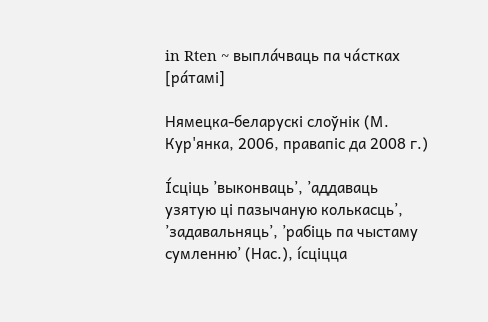in Rten ~ выпла́чваць па ча́стках [ра́тамі]

Нямецка-беларускі слоўнік (М. Кур'янка, 2006, правапіс да 2008 г.)

І́сціць ’выконваць’, ’аддаваць узятую ці пазычаную колькасць’, ’задавальняць’, ’рабіць па чыстаму сумленню’ (Нас.), і́сціцца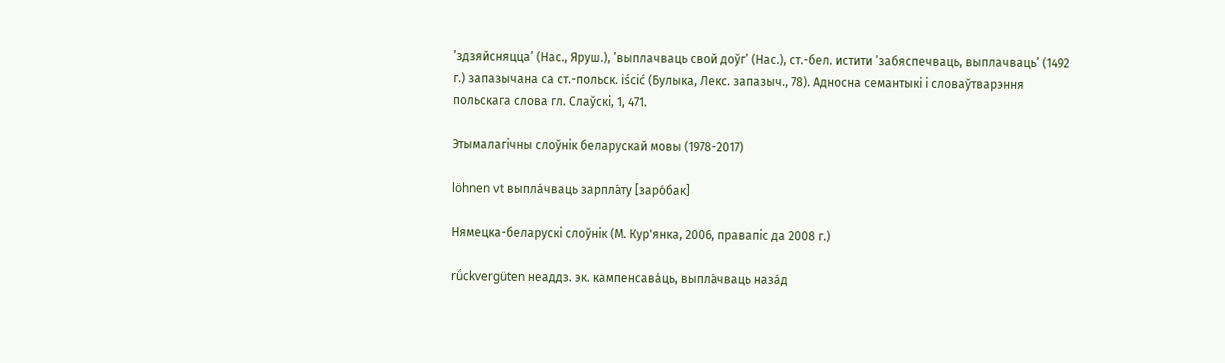’здзяйсняцца’ (Нас., Яруш.), ’выплачваць свой доўг’ (Нас.), ст.-бел. истити ’забяспечваць, выплачваць’ (1492 г.) запазычана са ст.-польск. iścić (Булыка, Лекс. запазыч., 78). Адносна семантыкі і словаўтварэння польскага слова гл. Слаўскі, 1, 471.

Этымалагічны слоўнік беларускай мовы (1978-2017)

löhnen vt выпла́чваць зарпла́ту [заро́бак]

Нямецка-беларускі слоўнік (М. Кур'янка, 2006, правапіс да 2008 г.)

rǘckvergüten неаддз. эк. кампенсава́ць, выпла́чваць наза́д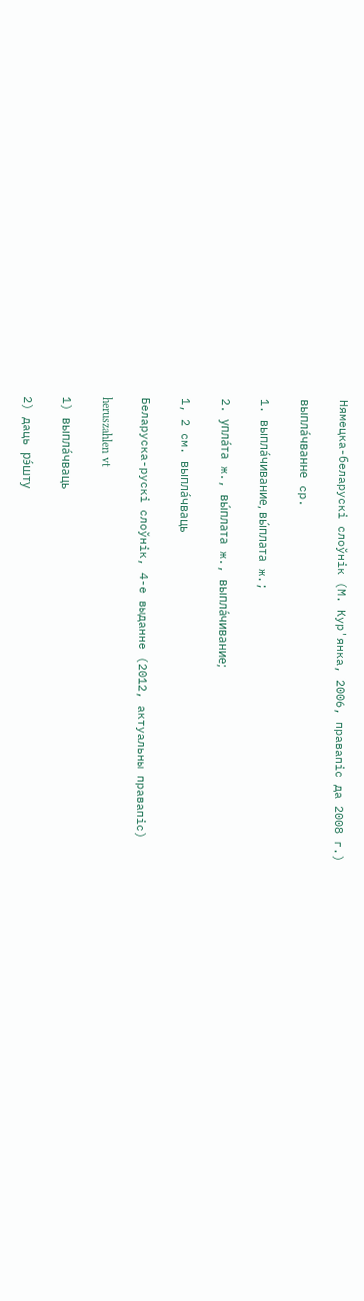Нямецка-беларускі слоўнік (М. Кур'янка, 2006, правапіс да 2008 г.)

выпла́чванне ср.

1. выпла́чивание, вы́плата ж.;

2. упла́та ж., вы́плата ж., выпла́чивание;

1, 2 см. выпла́чваць

Беларуска-рускі слоўнік, 4-е выданне (2012, актуальны правапіс)

heruszahlen vt

1) выпла́чваць

2) даць рэ́шту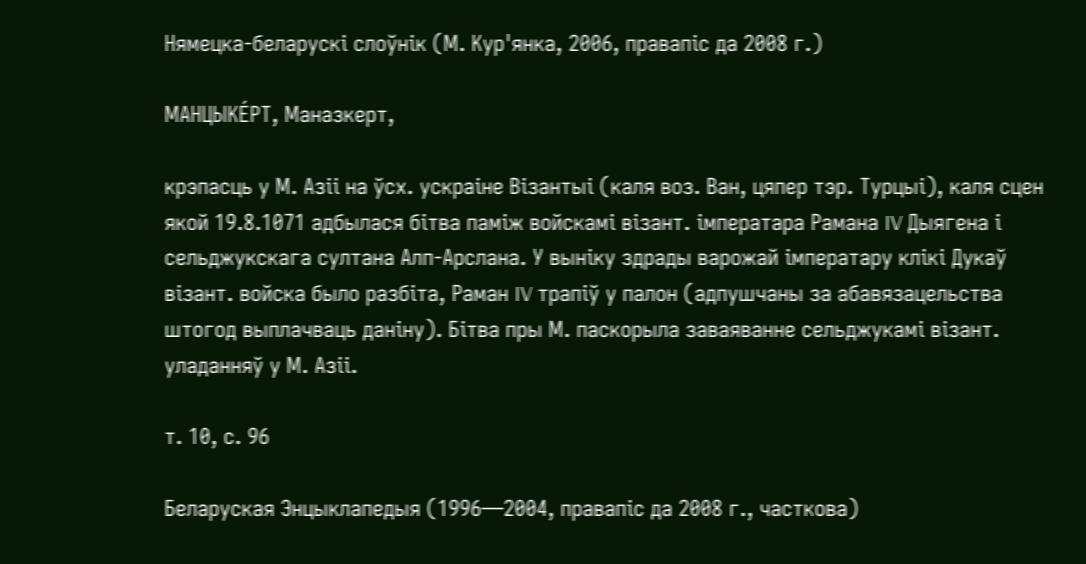Нямецка-беларускі слоўнік (М. Кур'янка, 2006, правапіс да 2008 г.)

МАНЦЫКЕ́РТ, Маназкерт,

крэпасць у М. Азіі на ўсх. ускраіне Візантыі (каля воз. Ван, цяпер тэр. Турцыі), каля сцен якой 19.8.1071 адбылася бітва паміж войскамі візант. імператара Рамана IV Дыягена і сельджукскага султана Алп-Арслана. У выніку здрады варожай імператару клікі Дукаў візант. войска было разбіта, Раман IV трапіў у палон (адпушчаны за абавязацельства штогод выплачваць даніну). Бітва пры М. паскорыла заваяванне сельджукамі візант. уладанняў у М. Азіі.

т. 10, с. 96

Беларуская Энцыклапедыя (1996—2004, правапіс да 2008 г., часткова)